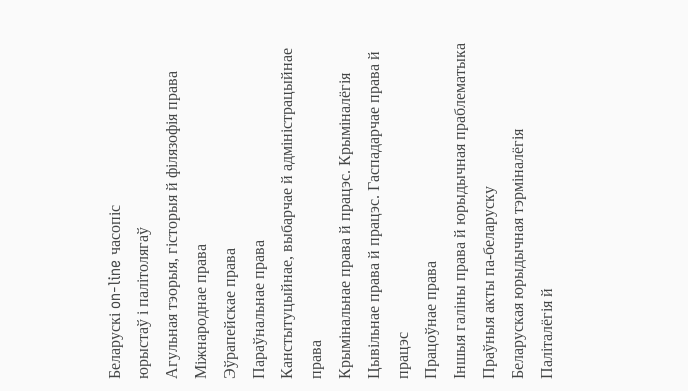Беларускі on-line часопіс
юрыстаў і палітолягаў
Агульная тэорыя, гiсторыя й фiлязофiя права
Міжнароднае права
Эўрапейскае права
Параўнальнае права
Канстытуцыйнае, выбарчае й адміністрацыйнае права
Крымінальнае права й працэс. Крыміналёгія
Цывільнае права й працэс. Гаспадарчае права й працэс
Працоўнае права
Іншыя галіны права й юрыдычная праблематыка
Праўныя акты па-беларуску
Беларуская юрыдычная тэрміналёгія
Паліталёгія й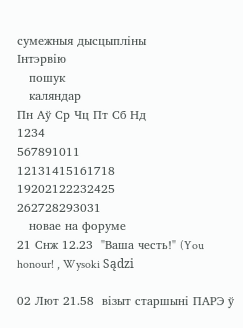сумежныя дысцыпліны
Інтэрвію
   пошук
   каляндар
Пн Аў Ср Чц Пт Сб Нд
1234
567891011
12131415161718
19202122232425
262728293031
   новае на форуме
21 Снж 12.23  "Ваша честь!" (You honour! , Wysoki Sądzi

02 Лют 21.58  візыт старшыні ПАРЭ ў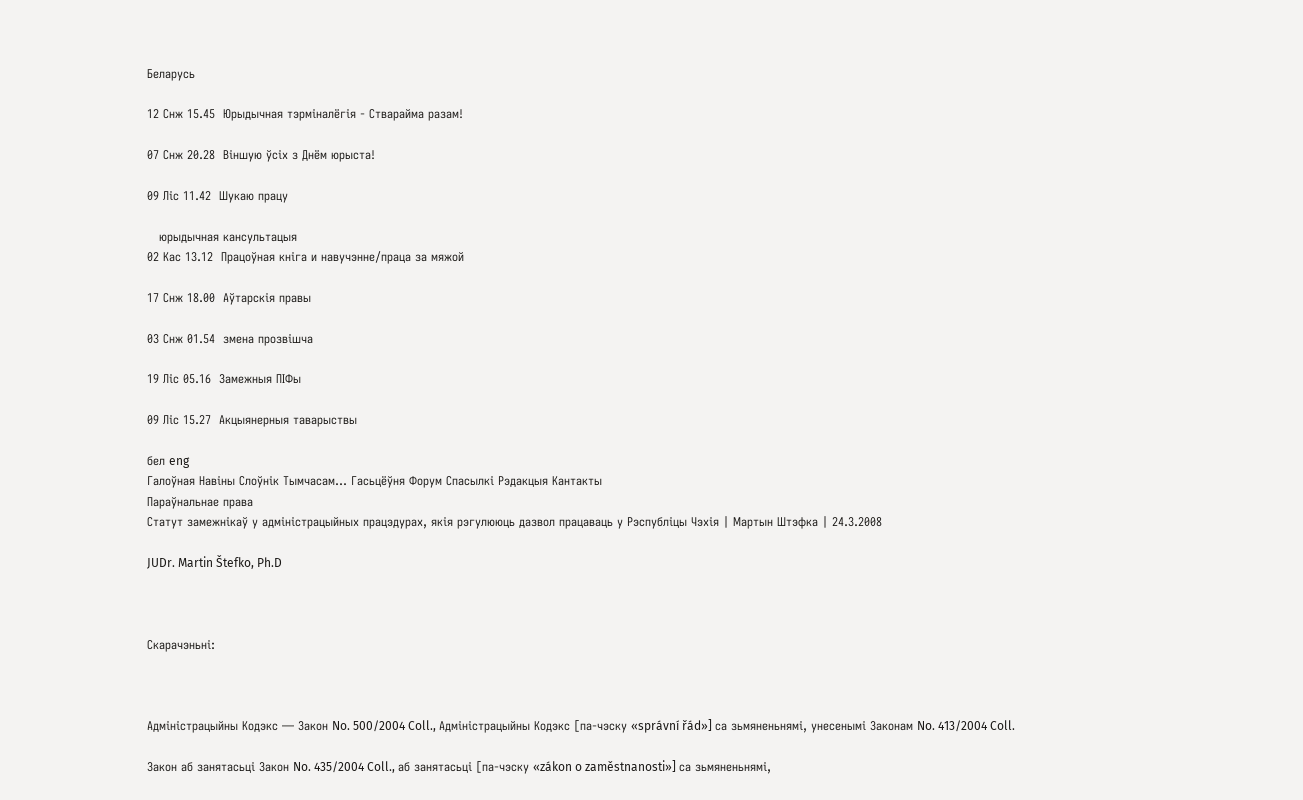Беларусь

12 Снж 15.45  Юрыдычная тэрміналёгія - Стварайма разам!

07 Снж 20.28  Віншую ўсіх з Днём юрыста!

09 Ліс 11.42  Шукаю працу

   юрыдычная кансультацыя
02 Кас 13.12  Працоўная кніга и навучэнне/праца за мяжой

17 Снж 18.00  Аўтарскія правы

03 Снж 01.54  змена прозвішча

19 Ліс 05.16  Замежныя ПІФы

09 Ліс 15.27  Акцыянерныя таварыствы

бел eng
Галоўная Навіны Слоўнік Тымчасам... Гасьцёўня Форум Спасылкі Рэдакцыя Кантакты
Параўнальнае права
Статут замежнікаў у адміністрацыйных працэдурах, якія рэгулююць дазвол працаваць у Рэспубліцы Чэхія | Мартын Штэфка | 24.3.2008

JUDr. Martin Štefko, Ph.D



Скарачэньні:



Адміністрацыйны Кодэкс — Закон No. 500/2004 Coll., Адміністрацыйны Кодэкс [па-чэску «správní řád»] са зьмяненьнямі, унесенымі Законам No. 413/2004 Coll.

Закон аб занятасьці Закон No. 435/2004 Coll., аб занятасьці [па-чэску «zákon o zaměstnanosti»] са зьмяненьнямі,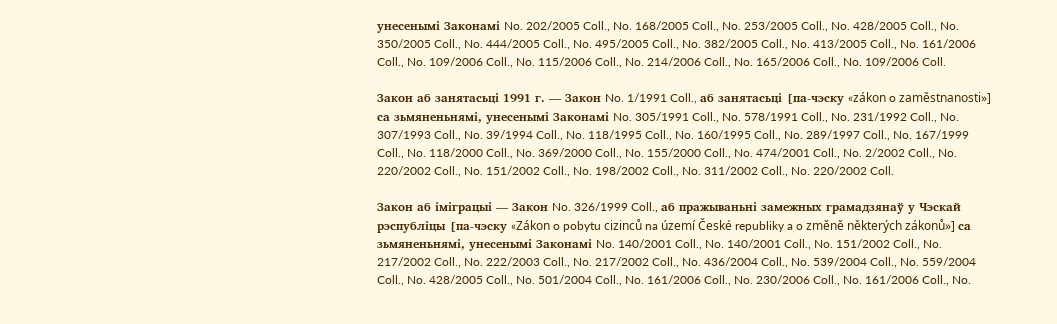унесенымі Законамі No. 202/2005 Coll., No. 168/2005 Coll., No. 253/2005 Coll., No. 428/2005 Coll., No. 350/2005 Coll., No. 444/2005 Coll., No. 495/2005 Coll., No. 382/2005 Coll., No. 413/2005 Coll., No. 161/2006 Coll., No. 109/2006 Coll., No. 115/2006 Coll., No. 214/2006 Coll., No. 165/2006 Coll., No. 109/2006 Coll.

Закон аб занятасьці 1991 г. — Закон No. 1/1991 Coll., аб занятасьці [па-чэску «zákon o zaměstnanosti»] са зьмяненьнямі, унесенымі Законамі No. 305/1991 Coll., No. 578/1991 Coll., No. 231/1992 Coll., No. 307/1993 Coll., No. 39/1994 Coll., No. 118/1995 Coll., No. 160/1995 Coll., No. 289/1997 Coll., No. 167/1999 Coll., No. 118/2000 Coll., No. 369/2000 Coll., No. 155/2000 Coll., No. 474/2001 Coll., No. 2/2002 Coll., No. 220/2002 Coll., No. 151/2002 Coll., No. 198/2002 Coll., No. 311/2002 Coll., No. 220/2002 Coll.

Закон аб іміграцыі — Закон No. 326/1999 Coll., аб пражываньні замежных грамадзянаў у Чэскай рэспубліцы [па-чэску «Zákon o pobytu cizinců na území České republiky a o změně některých zákonů»] са зьмяненьнямі, унесенымі Законамі No. 140/2001 Coll., No. 140/2001 Coll., No. 151/2002 Coll., No. 217/2002 Coll., No. 222/2003 Coll., No. 217/2002 Coll., No. 436/2004 Coll., No. 539/2004 Coll., No. 559/2004 Coll., No. 428/2005 Coll., No. 501/2004 Coll., No. 161/2006 Coll., No. 230/2006 Coll., No. 161/2006 Coll., No.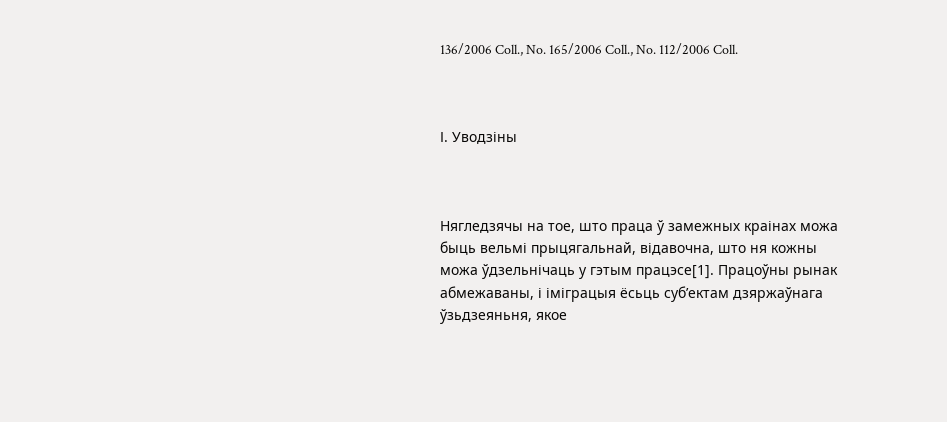136/2006 Coll., No. 165/2006 Coll., No. 112/2006 Coll.



І. Уводзіны



Нягледзячы на тое, што праца ў замежных краінах можа быць вельмі прыцягальнай, відавочна, што ня кожны можа ўдзельнічаць у гэтым працэсе[1]. Працоўны рынак абмежаваны, і іміграцыя ёсьць суб’ектам дзяржаўнага ўзьдзеяньня, якое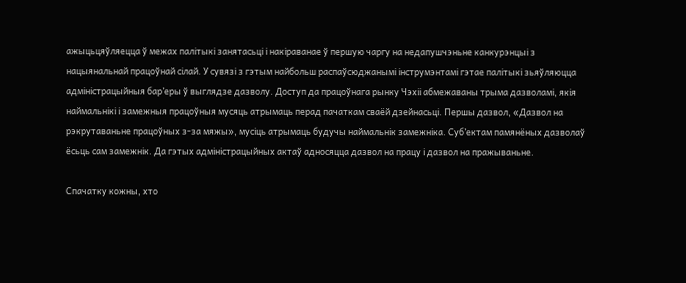ажыцьцяўляецца ў межах палітыкі занятасьці і накіраванае ў першую чаргу на недапушчэньне канкурэнцыі з нацыянальнай працоўнай сілай. У сувязі з гэтым найбольш распаўсюджанымі інструмэнтамі гэтае палітыкі зьяўляюцца адміністрацыйныя бар’еры ў выглядзе дазволу. Доступ да працоўнага рынку Чэхіі абмежаваны трыма дазволамі, якія наймальнікі і замежныя працоўныя мусяць атрымаць перад пачаткам сваёй дзейнасьці. Першы дазвол, «Дазвол на рэкрутаваньне працоўных з-за мяжы», мусіць атрымаць будучы наймальнік замежніка. Суб’ектам памянёных дазволаў ёсьць сам замежнік. Да гэтых адміністрацыйных актаў адносяцца дазвол на працу і дазвол на пражываньне.

Спачатку кожны, хто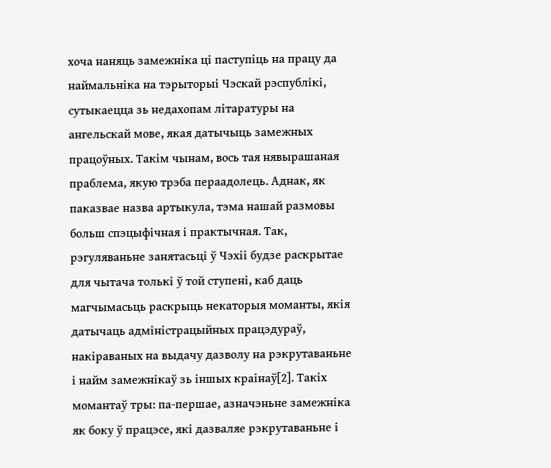хоча наняць замежніка ці паступіць на працу да наймальніка на тэрыторыі Чэскай рэспублікі, сутыкаецца зь недахопам літаратуры на ангельскай мове, якая датычыць замежных працоўных. Такім чынам, вось тая нявырашаная праблема, якую трэба пераадолець. Аднак, як паказвае назва артыкула, тэма нашай размовы больш спэцыфічная і практычная. Так, рэгуляваньне занятасьці ў Чэхіі будзе раскрытае для чытача толькі ў той ступені, каб даць магчымасьць раскрыць некаторыя моманты, якія датычаць адміністрацыйных працэдураў, накіраваных на выдачу дазволу на рэкрутаваньне і найм замежнікаў зь іншых краінаў[2]. Такіх момантаў тры: па-першае, азначэньне замежніка як боку ў працэсе, які дазваляе рэкрутаваньне і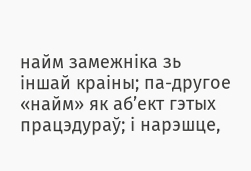найм замежніка зь іншай краіны; па-другое «найм» як аб’ект гэтых працэдураў; і нарэшце,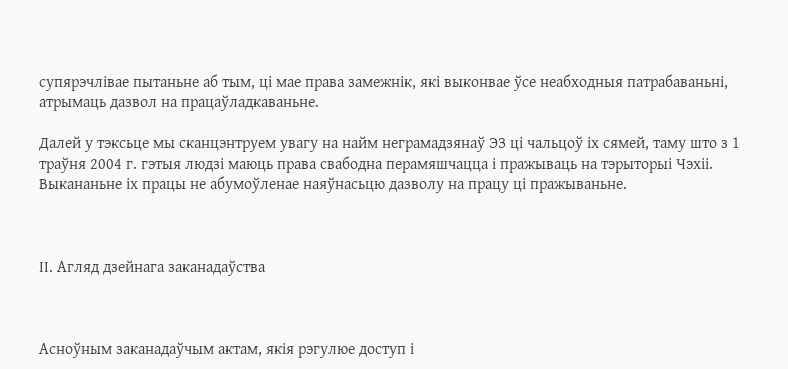супярэчлівае пытаньне аб тым, ці мае права замежнік, які выконвае ўсе неабходныя патрабаваньні, атрымаць дазвол на працаўладкаваньне.

Далей у тэксьце мы сканцэнтруем увагу на найм неграмадзянаў ЭЗ ці чальцоў іх сямей, таму што з 1 траўня 2004 г. гэтыя людзі маюць права свабодна перамяшчацца і пражываць на тэрыторыі Чэхіі. Выкананьне іх працы не абумоўленае наяўнасьцю дазволу на працу ці пражываньне.



ІІ. Агляд дзейнага заканадаўства



Асноўным заканадаўчым актам, якія рэгулюе доступ і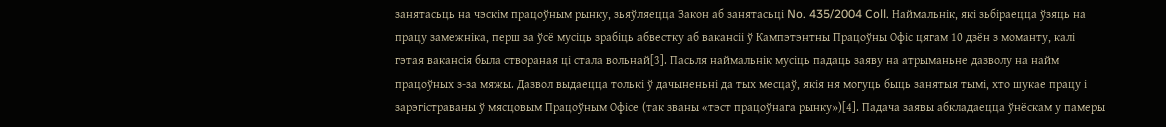занятасьць на чэскім працоўным рынку, зьяўляецца Закон аб занятасьці No. 435/2004 Coll. Наймальнік, які зьбіраецца ўзяць на працу замежніка, перш за ўсё мусіць зрабіць абвестку аб вакансіі ў Кампэтэнтны Працоўны Офіс цягам 10 дзён з моманту, калі гэтая вакансія была створаная ці стала вольнай[3]. Пасьля наймальнік мусіць падаць заяву на атрыманьне дазволу на найм працоўных з-за мяжы. Дазвол выдаецца толькі ў дачыненьні да тых месцаў, якія ня могуць быць занятыя тымі, хто шукае працу і зарэгістраваны ў мясцовым Працоўным Офісе (так званы «тэст працоўнага рынку»)[4]. Падача заявы абкладаецца ўнёскам у памеры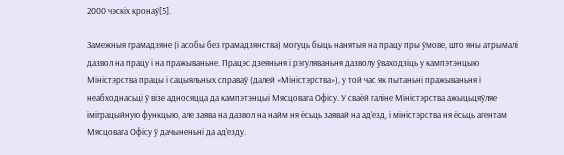2000 чэскіх кронаў[5].

Замежныя грамадзяне (і асобы без грамадзянства) могуць быць нанятыя на працу пры ўмове, што яны атрымалі дазвол на працу і на пражываньне. Працэс дзеяньня і рэгуляваньня дазволу ўваходзіць у кампэтэнцыю Міністэрства працы і сацыяльных справаў (далей «Міністэрства»), у той час як пытаньні пражываньня і неабходнасьці ў візе адносяцца да кампэтэнцыі Мясцовага Офісу. У сваёй галіне Міністэрства ажыцьцяўляе іміграцыйную функцыю, але заява на дазвол на найм ня ёсьць заявай на ад’езд, і міністэрства ня ёсьць агентам Мясцовага Офісу ў дачыненьні да ад’езду.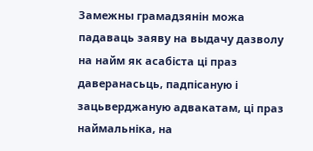Замежны грамадзянін можа падаваць заяву на выдачу дазволу на найм як асабіста ці праз даверанасьць, падпісаную і зацьверджаную адвакатам, ці праз наймальніка, на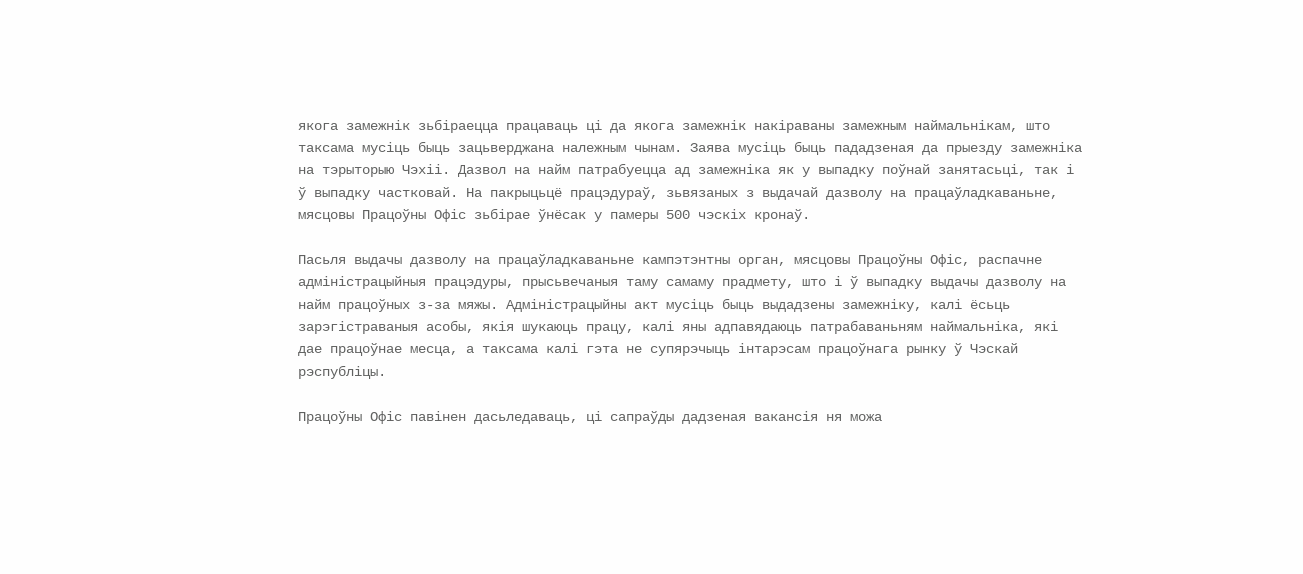якога замежнік зьбіраецца працаваць ці да якога замежнік накіраваны замежным наймальнікам, што таксама мусіць быць зацьверджана належным чынам. Заява мусіць быць пададзеная да прыезду замежніка на тэрыторыю Чэхіі. Дазвол на найм патрабуецца ад замежніка як у выпадку поўнай занятасьці, так і ў выпадку частковай. На пакрыцьцё працэдураў, зьвязаных з выдачай дазволу на працаўладкаваньне, мясцовы Працоўны Офіс зьбірае ўнёсак у памеры 500 чэскіх кронаў.

Пасьля выдачы дазволу на працаўладкаваньне кампэтэнтны орган, мясцовы Працоўны Офіс, распачне адміністрацыйныя працэдуры, прысьвечаныя таму самаму прадмету, што і ў выпадку выдачы дазволу на найм працоўных з-за мяжы. Адміністрацыйны акт мусіць быць выдадзены замежніку, калі ёсьць зарэгістраваныя асобы, якія шукаюць працу, калі яны адпавядаюць патрабаваньням наймальніка, які дае працоўнае месца, а таксама калі гэта не супярэчыць інтарэсам працоўнага рынку ў Чэскай рэспубліцы.

Працоўны Офіс павінен дасьледаваць, ці сапраўды дадзеная вакансія ня можа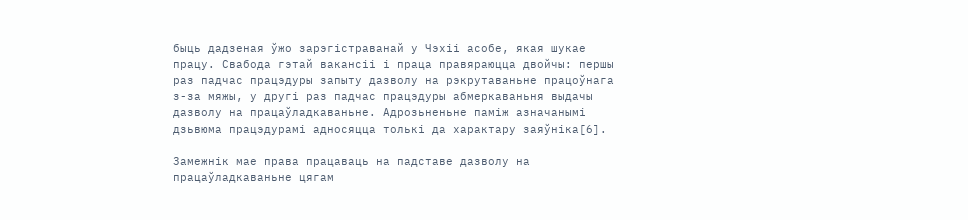быць дадзеная ўжо зарэгістраванай у Чэхіі асобе, якая шукае працу. Свабода гэтай вакансіі і праца правяраюцца двойчы: першы раз падчас працэдуры запыту дазволу на рэкрутаваньне працоўнага з-за мяжы, у другі раз падчас працэдуры абмеркаваньня выдачы дазволу на працаўладкаваньне. Адрозьненьне паміж азначанымі дзьвюма працэдурамі адносяцца толькі да характару заяўніка[6].

Замежнік мае права працаваць на падставе дазволу на працаўладкаваньне цягам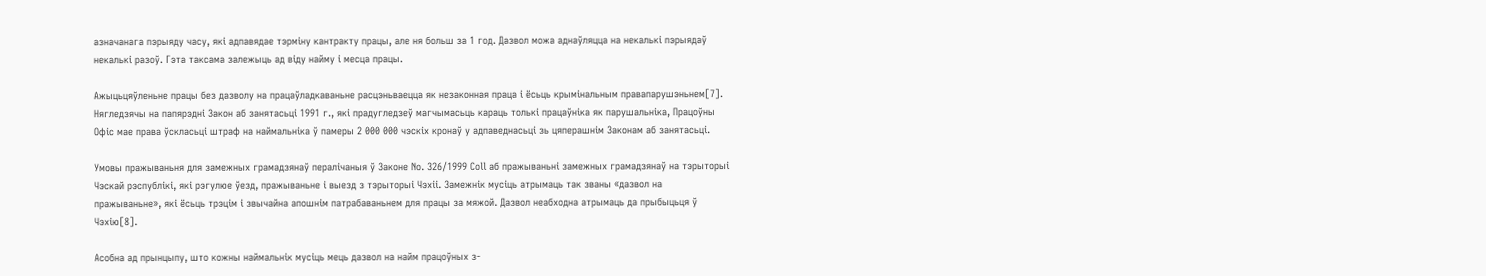азначанага пэрыяду часу, які адпавядае тэрміну кантракту працы, але ня больш за 1 год. Дазвол можа аднаўляцца на некалькі пэрыядаў некалькі разоў. Гэта таксама залежыць ад віду найму і месца працы.

Ажыцьцяўленьне працы без дазволу на працаўладкаваньне расцэньваецца як незаконная праца і ёсьць крымінальным правапарушэньнем[7]. Нягледзячы на папярэдні Закон аб занятасьці 1991 г., які прадугледзеў магчымасьць караць толькі працаўніка як парушальніка, Працоўны Офіс мае права ўскласьці штраф на наймальніка ў памеры 2 000 000 чэскіх кронаў у адпаведнасьці зь цяперашнім Законам аб занятасьці.

Умовы пражываньня для замежных грамадзянаў пералічаныя ў Законе No. 326/1999 Coll аб пражываньні замежных грамадзянаў на тэрыторыі Чэскай рэспублікі, які рэгулюе ўезд, пражываньне і выезд з тэрыторыі Чэхіі. Замежнік мусіць атрымаць так званы «дазвол на пражываньне», які ёсьць трэцім і звычайна апошнім патрабаваньнем для працы за мяжой. Дазвол неабходна атрымаць да прыбыцьця ў Чэхію[8].

Асобна ад прынцыпу, што кожны наймальнік мусіць мець дазвол на найм працоўных з-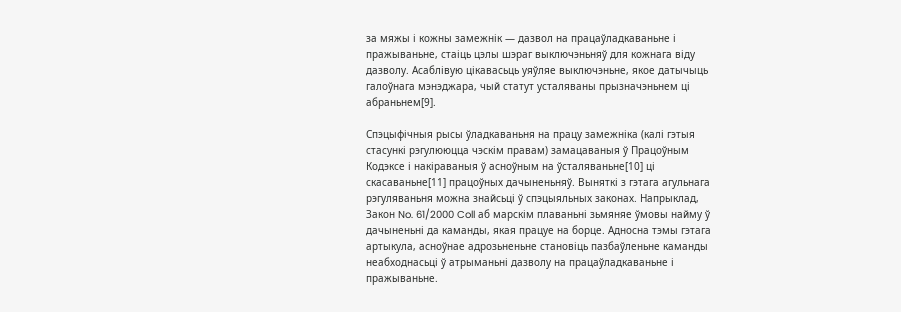за мяжы і кожны замежнік — дазвол на працаўладкаваньне і пражываньне, стаіць цэлы шэраг выключэньняў для кожнага віду дазволу. Асаблівую цікавасьць уяўляе выключэньне, якое датычыць галоўнага мэнэджара, чый статут усталяваны прызначэньнем ці абраньнем[9].

Спэцыфічныя рысы ўладкаваньня на працу замежніка (калі гэтыя стасункі рэгулююцца чэскім правам) замацаваныя ў Працоўным Кодэксе і накіраваныя ў асноўным на ўсталяваньне[10] ці скасаваньне[11] працоўных дачыненьняў. Выняткі з гэтага агульнага рэгуляваньня можна знайсьці ў спэцыяльных законах. Напрыклад, Закон No. 61/2000 Coll аб марскім плаваньні зьмяняе ўмовы найму ў дачыненьні да каманды, якая працуе на борце. Адносна тэмы гэтага артыкула, асноўнае адрозьненьне становіць пазбаўленьне каманды неабходнасьці ў атрыманьні дазволу на працаўладкаваньне і пражываньне.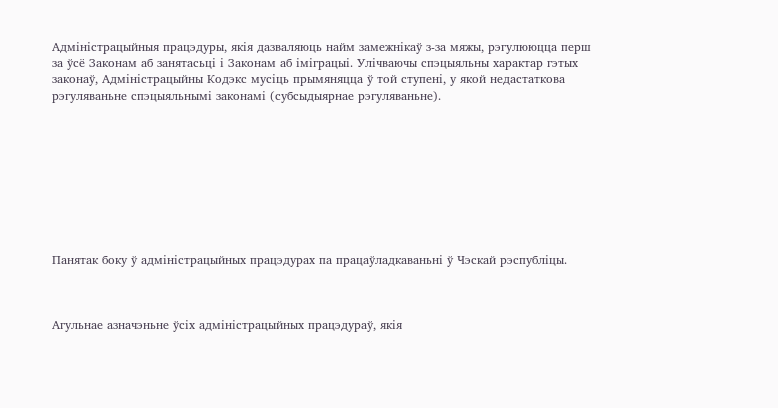Адміністрацыйныя працэдуры, якія дазваляюць найм замежнікаў з-за мяжы, рэгулююцца перш за ўсё Законам аб занятасьці і Законам аб іміграцыі. Улічваючы спэцыяльны характар гэтых законаў, Адміністрацыйны Кодэкс мусіць прымяняцца ў той ступені, у якой недастаткова рэгуляваньне спэцыяльнымі законамі (субсыдыярнае рэгуляваньне).









Панятак боку ў адміністрацыйных працэдурах па працаўладкаваньні ў Чэскай рэспубліцы.



Агульнае азначэньне ўсіх адміністрацыйных працэдураў, якія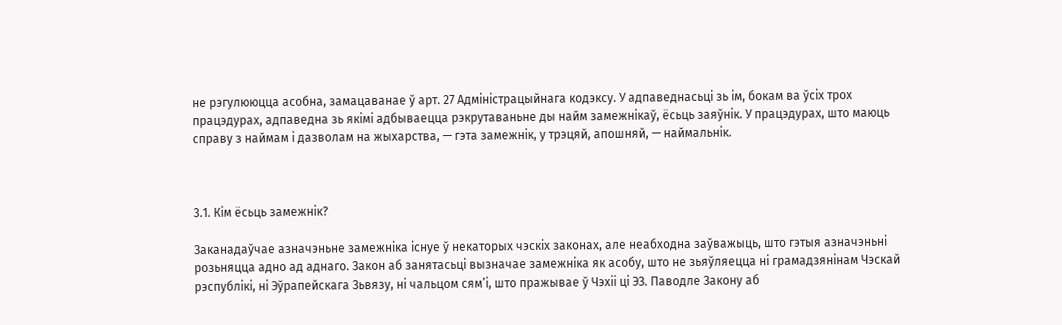не рэгулююцца асобна, замацаванае ў арт. 27 Адміністрацыйнага кодэксу. У адпаведнасьці зь ім, бокам ва ўсіх трох працэдурах, адпаведна зь якімі адбываецца рэкрутаваньне ды найм замежнікаў, ёсьць заяўнік. У працэдурах, што маюць справу з наймам і дазволам на жыхарства, — гэта замежнік, у трэцяй, апошняй, — наймальнік.



3.1. Кім ёсьць замежнік?

Заканадаўчае азначэньне замежніка існуе ў некаторых чэскіх законах, але неабходна заўважыць, што гэтыя азначэньні розьняцца адно ад аднаго. Закон аб занятасьці вызначае замежніка як асобу, што не зьяўляецца ні грамадзянінам Чэскай рэспублікі, ні Эўрапейскага Зьвязу, ні чальцом сям’і, што пражывае ў Чэхіі ці ЭЗ. Паводле Закону аб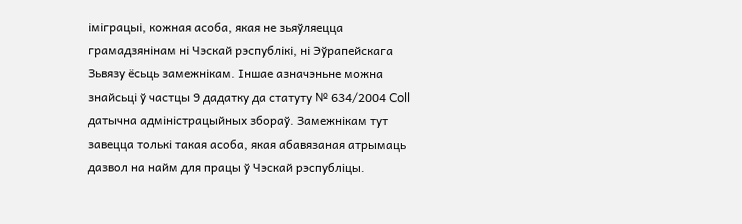іміграцыі, кожная асоба, якая не зьяўляецца грамадзянінам ні Чэскай рэспублікі, ні Эўрапейскага Зьвязу ёсьць замежнікам. Іншае азначэньне можна знайсьці ў частцы 9 дадатку да статуту № 634/2004 Coll датычна адміністрацыйных збораў. Замежнікам тут завецца толькі такая асоба, якая абавязаная атрымаць дазвол на найм для працы ў Чэскай рэспубліцы.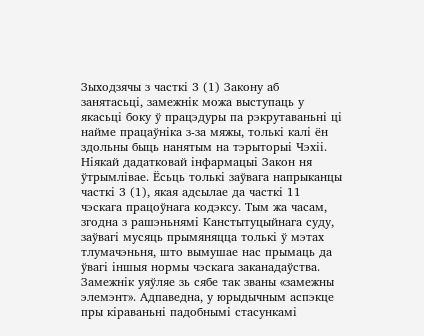Зыходзячы з часткі 3 (1) Закону аб занятасьці, замежнік можа выступаць у якасьці боку ў працэдуры па рэкрутаваньні ці найме працаўніка з-за мяжы, толькі калі ён здольны быць нанятым на тэрыторыі Чэхіі. Ніякай дадатковай інфармацыі Закон ня ўтрымлівае. Ёсьць толькі заўвага напрыканцы часткі 3 (1), якая адсылае да часткі 11 чэскага працоўнага кодэксу. Тым жа часам, згодна з рашэньнямі Канстытуцыйнага суду, заўвагі мусяць прымяняцца толькі ў мэтах тлумачэньня, што вымушае нас прымаць да ўвагі іншыя нормы чэскага заканадаўства. Замежнік уяўляе зь сябе так званы «замежны элемэнт». Адпаведна, у юрыдычным аспэкце пры кіраваньні падобнымі стасункамі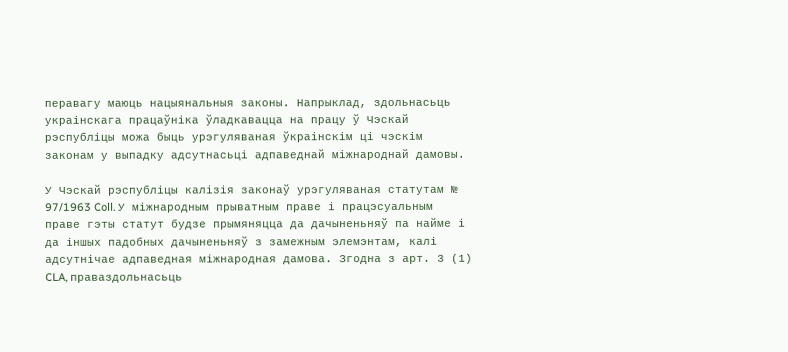перавагу маюць нацыянальныя законы. Напрыклад, здольнасьць украінскага працаўніка ўладкавацца на працу ў Чэскай рэспубліцы можа быць урэгуляваная ўкраінскім ці чэскім законам у выпадку адсутнасьці адпаведнай міжнароднай дамовы.

У Чэскай рэспубліцы калізія законаў урэгуляваная статутам № 97/1963 Coll. У міжнародным прыватным праве і працэсуальным праве гэты статут будзе прымяняцца да дачыненьняў па найме і да іншых падобных дачыненьняў з замежным элемэнтам, калі адсутнічае адпаведная міжнародная дамова. Згодна з арт. 3 (1) CLA, праваздольнасьць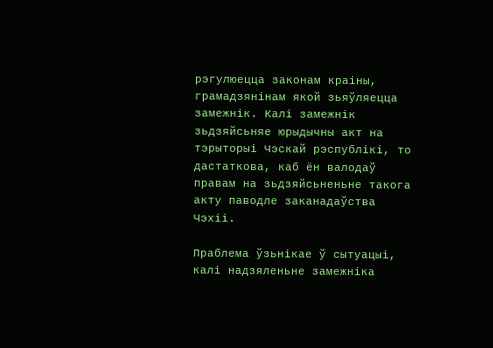рэгулюецца законам краіны, грамадзянінам якой зьяўляецца замежнік. Калі замежнік зьдзяйсьняе юрыдычны акт на тэрыторыі Чэскай рэспублікі, то дастаткова, каб ён валодаў правам на зьдзяйсьненьне такога акту паводле заканадаўства Чэхіі.

Праблема ўзьнікае ў сытуацыі, калі надзяленьне замежніка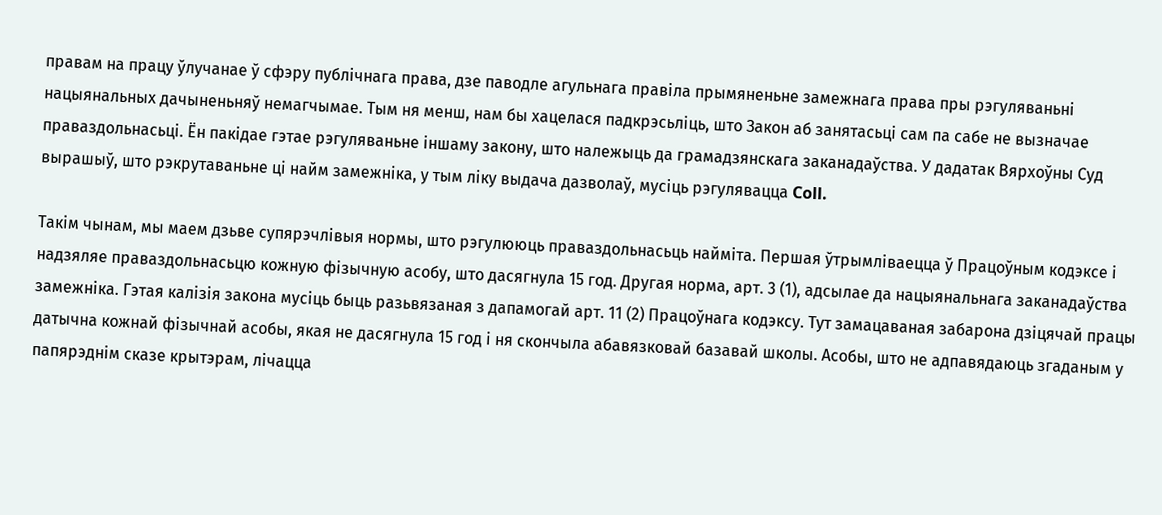правам на працу ўлучанае ў сфэру публічнага права, дзе паводле агульнага правіла прымяненьне замежнага права пры рэгуляваньні нацыянальных дачыненьняў немагчымае. Тым ня менш, нам бы хацелася падкрэсьліць, што Закон аб занятасьці сам па сабе не вызначае праваздольнасьці. Ён пакідае гэтае рэгуляваньне іншаму закону, што належыць да грамадзянскага заканадаўства. У дадатак Вярхоўны Суд вырашыў, што рэкрутаваньне ці найм замежніка, у тым ліку выдача дазволаў, мусіць рэгулявацца Coll.

Такім чынам, мы маем дзьве супярэчлівыя нормы, што рэгулююць праваздольнасьць найміта. Першая ўтрымліваецца ў Працоўным кодэксе і надзяляе праваздольнасьцю кожную фізычную асобу, што дасягнула 15 год. Другая норма, арт. 3 (1), адсылае да нацыянальнага заканадаўства замежніка. Гэтая калізія закона мусіць быць разьвязаная з дапамогай арт. 11 (2) Працоўнага кодэксу. Тут замацаваная забарона дзіцячай працы датычна кожнай фізычнай асобы, якая не дасягнула 15 год і ня скончыла абавязковай базавай школы. Асобы, што не адпавядаюць згаданым у папярэднім сказе крытэрам, лічацца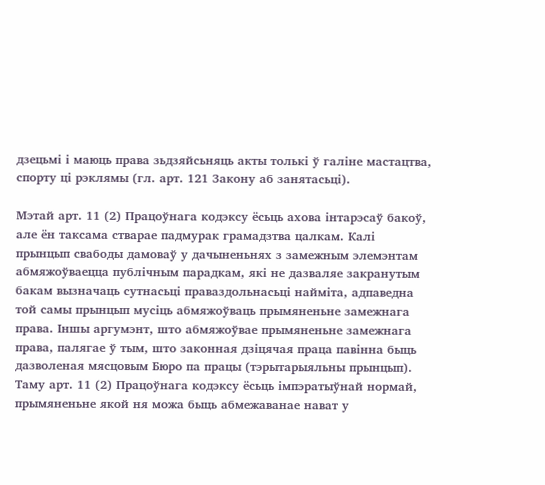дзецьмі і маюць права зьдзяйсьняць акты толькі ў галіне мастацтва, спорту ці рэклямы (гл. арт. 121 Закону аб занятасьці).

Мэтай арт. 11 (2) Працоўнага кодэксу ёсьць ахова інтарэсаў бакоў, але ён таксама стварае падмурак грамадзтва цалкам. Калі прынцып свабоды дамоваў у дачыненьнях з замежным элемэнтам абмяжоўваецца публічным парадкам, які не дазваляе закранутым бакам вызначаць сутнасьці праваздольнасьці найміта, адпаведна той самы прынцып мусіць абмяжоўваць прымяненьне замежнага права. Іншы аргумэнт, што абмяжоўвае прымяненьне замежнага права, палягае ў тым, што законная дзіцячая праца павінна быць дазволеная мясцовым Бюро па працы (тэрытарыяльны прынцып). Таму арт. 11 (2) Працоўнага кодэксу ёсьць імпэратыўнай нормай, прымяненьне якой ня можа быць абмежаванае нават у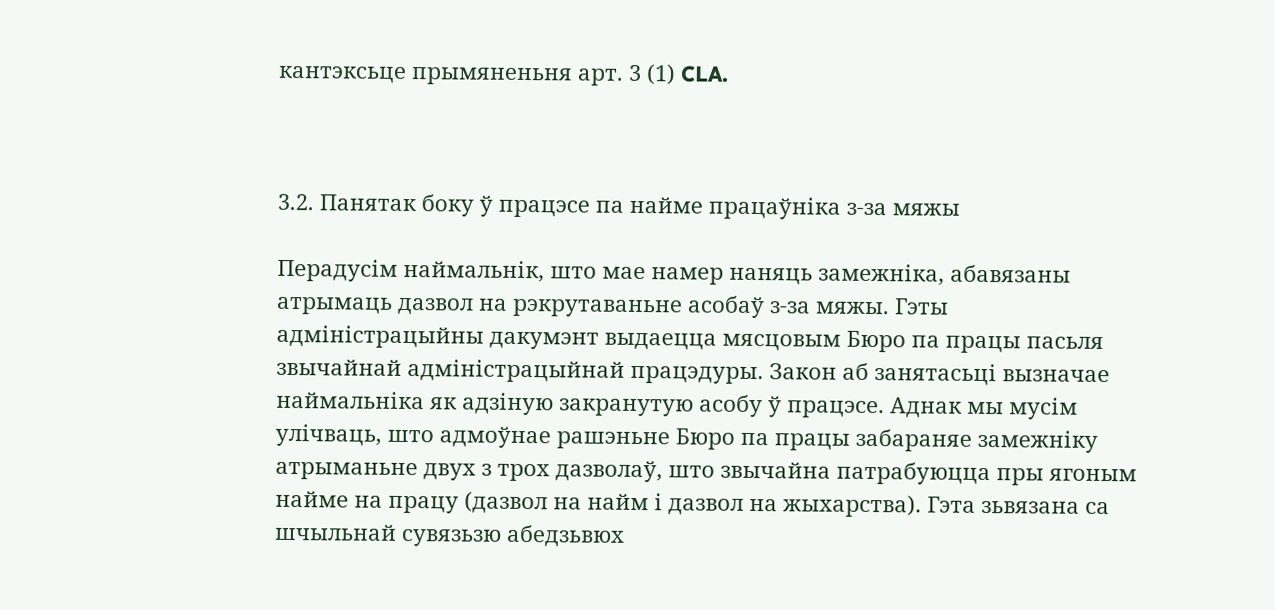кантэксьце прымяненьня арт. 3 (1) CLA.



3.2. Панятак боку ў працэсе па найме працаўніка з-за мяжы

Перадусім наймальнік, што мае намер наняць замежніка, абавязаны атрымаць дазвол на рэкрутаваньне асобаў з-за мяжы. Гэты адміністрацыйны дакумэнт выдаецца мясцовым Бюро па працы пасьля звычайнай адміністрацыйнай працэдуры. Закон аб занятасьці вызначае наймальніка як адзіную закранутую асобу ў працэсе. Аднак мы мусім улічваць, што адмоўнае рашэньне Бюро па працы забараняе замежніку атрыманьне двух з трох дазволаў, што звычайна патрабуюцца пры ягоным найме на працу (дазвол на найм і дазвол на жыхарства). Гэта зьвязана са шчыльнай сувязьзю абедзьвюх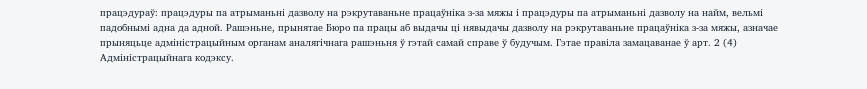працэдураў: працэдуры па атрыманьні дазволу на рэкрутаваньне працаўніка з-за мяжы і працэдуры па атрыманьні дазволу на найм, вельмі падобнымі адна да адной. Рашэньне, прынятае Бюро па працы аб выдачы ці нявыдачы дазволу на рэкрутаваньне працаўніка з-за мяжы, азначае прыняцьце адміністрацыйным органам аналягічнага рашэньня ў гэтай самай справе ў будучым. Гэтае правіла замацаванае ў арт. 2 (4) Адміністрацыйнага кодэксу.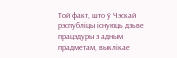Той факт, што ў Чэскай рэспубліцы існуюць дзьве працэдуры з адным прадметам, выклікае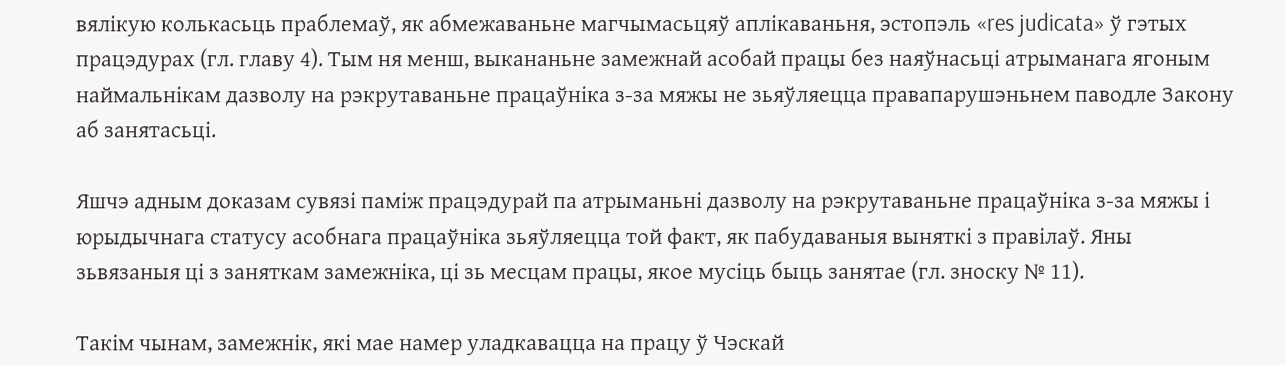вялікую колькасьць праблемаў, як абмежаваньне магчымасьцяў аплікаваньня, эстопэль «res judicata» ў гэтых працэдурах (гл. главу 4). Тым ня менш, выкананьне замежнай асобай працы без наяўнасьці атрыманага ягоным наймальнікам дазволу на рэкрутаваньне працаўніка з-за мяжы не зьяўляецца правапарушэньнем паводле Закону аб занятасьці.

Яшчэ адным доказам сувязі паміж працэдурай па атрыманьні дазволу на рэкрутаваньне працаўніка з-за мяжы і юрыдычнага статусу асобнага працаўніка зьяўляецца той факт, як пабудаваныя выняткі з правілаў. Яны зьвязаныя ці з заняткам замежніка, ці зь месцам працы, якое мусіць быць занятае (гл. зноску № 11).

Такім чынам, замежнік, які мае намер уладкавацца на працу ў Чэскай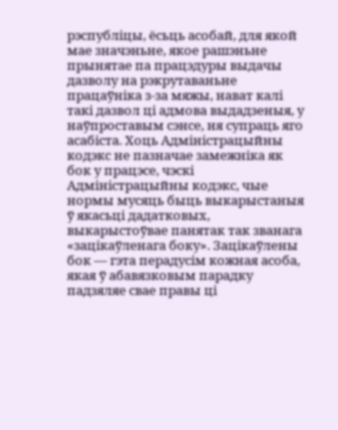рэспубліцы, ёсьць асобай, для якой мае значэньне, якое рашэньне прынятае па працэдуры выдачы дазволу на рэкрутаваньне працаўніка з-за мяжы, нават калі такі дазвол ці адмова выдадзеныя, у наўпроставым сэнсе, ня супраць яго асабіста. Хоць Адміністрацыйны кодэкс не пазначае замежніка як бок у працэсе, чэскі Адміністрацыйны кодэкс, чые нормы мусяць быць выкарыстаныя ў якасьці дадатковых, выкарыстоўвае панятак так званага «зацікаўленага боку». Зацікаўлены бок — гэта перадусім кожная асоба, якая ў абавязковым парадку падзяляе свае правы ці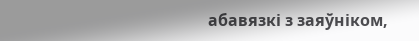абавязкі з заяўніком,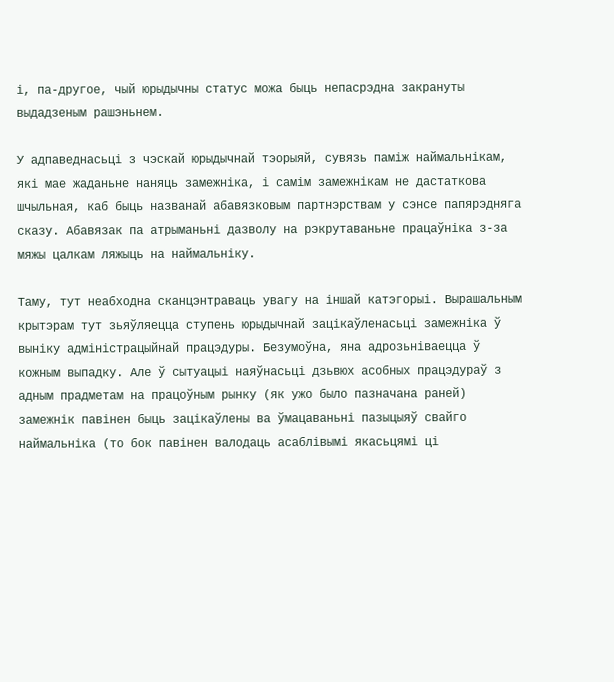і, па-другое, чый юрыдычны статус можа быць непасрэдна закрануты выдадзеным рашэньнем.

У адпаведнасьці з чэскай юрыдычнай тэорыяй, сувязь паміж наймальнікам, які мае жаданьне наняць замежніка, і самім замежнікам не дастаткова шчыльная, каб быць названай абавязковым партнэрствам у сэнсе папярэдняга сказу. Абавязак па атрыманьні дазволу на рэкрутаваньне працаўніка з-за мяжы цалкам ляжыць на наймальніку.

Таму, тут неабходна сканцэнтраваць увагу на іншай катэгорыі. Вырашальным крытэрам тут зьяўляецца ступень юрыдычнай зацікаўленасьці замежніка ў выніку адміністрацыйнай працэдуры. Безумоўна, яна адрозьніваецца ў кожным выпадку. Але ў сытуацыі наяўнасьці дзьвюх асобных працэдураў з адным прадметам на працоўным рынку (як ужо было пазначана раней) замежнік павінен быць зацікаўлены ва ўмацаваньні пазыцыяў свайго наймальніка (то бок павінен валодаць асаблівымі якасьцямі ці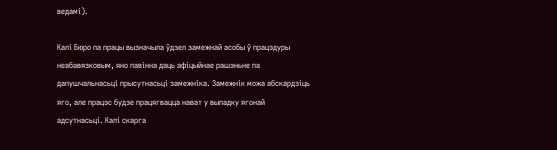ведамі).

Калі Бюро па працы вызначыла ўдзел замежнай асобы ў працэдуры неабавязковым, яно павінна даць афіцыйнае рашэньне па дапушчальнасьці прысутнасьці замежніка. Замежнік можа абскардзіць яго, але працэс будзе працягвацца нават у выпадку ягонай адсутнасьці. Калі скарга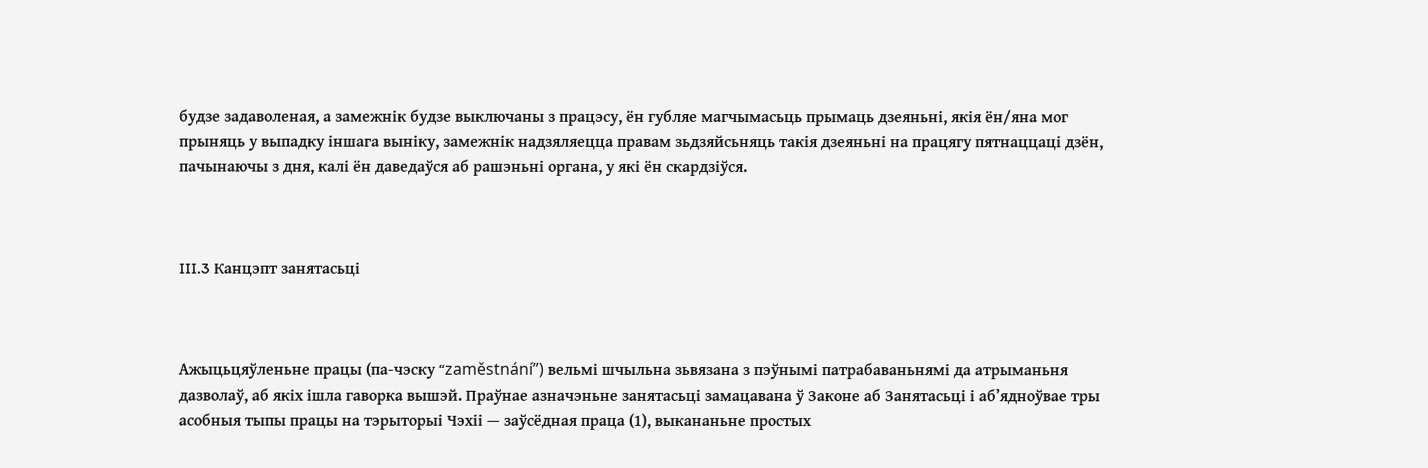будзе задаволеная, а замежнік будзе выключаны з працэсу, ён губляе магчымасьць прымаць дзеяньні, якія ён/яна мог прыняць у выпадку іншага выніку, замежнік надзяляецца правам зьдзяйсьняць такія дзеяньні на працягу пятнаццаці дзён, пачынаючы з дня, калі ён даведаўся аб рашэньні органа, у які ён скардзіўся.



III.3 Канцэпт занятасьці



Ажыцьцяўленьне працы (па-чэску “zaměstnání”) вельмі шчыльна зьвязана з пэўнымі патрабаваньнямі да атрыманьня дазволаў, аб якіх ішла гаворка вышэй. Праўнае азначэньне занятасьці замацавана ў Законе аб Занятасьці і аб’ядноўвае тры асобныя тыпы працы на тэрыторыі Чэхіі — заўсёдная праца (1), выкананьне простых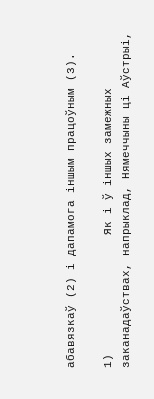абавязкаў (2) і дапамога іншым працоўным (3).

1)                 Як і ў іншых замежных заканадаўствах, напрыклад, Нямеччыны ці Аўстрыі,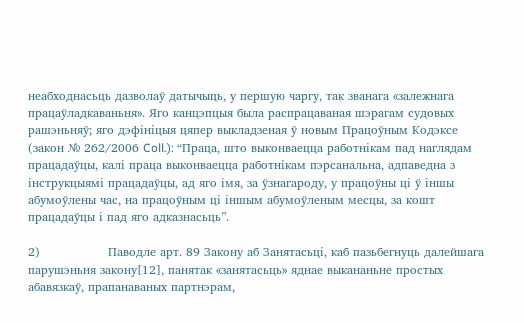неабходнасьць дазволаў датычыць, у першую чаргу, так званага «залежнага працаўладкаваньня». Яго канцэпцыя была распрацаваная шэрагам судовых рашэньняў; яго дэфініцыя цяпер выкладзеная ў новым Працоўным Кодэксе (закон № 262/2006 Coll.): “Праца, што выконваецца работнікам пад наглядам працадаўцы, калі праца выконваецца работнікам пэрсанальна, адпаведна з інструкцыямі працадаўцы, ад яго імя, за ўзнагароду, у працоўны ці ў іншы абумоўлены час, на працоўным ці іншым абумоўленым месцы, за кошт працадаўцы і пад яго адказнасьць”.

2)                 Паводле арт. 89 Закону аб Занятасьці, каб пазьбегнуць далейшага парушэньня закону[12], панятак «занятасьць» яднае выкананьне простых абавязкаў, прапанаваных партнэрам,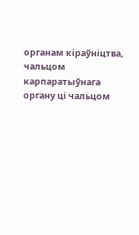органам кіраўніцтва, чальцом карпаратыўнага органу ці чальцом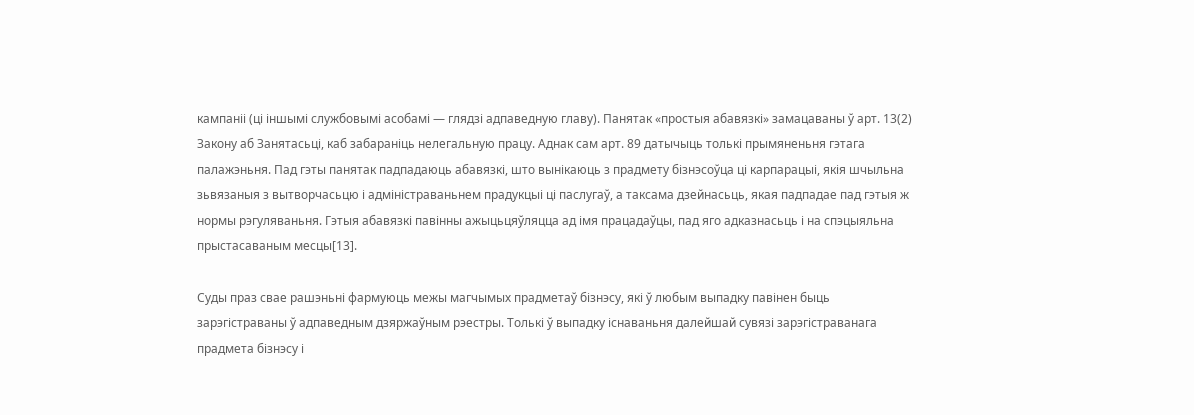кампаніі (ці іншымі службовымі асобамі — глядзі адпаведную главу). Панятак «простыя абавязкі» замацаваны ў арт. 13(2) Закону аб Занятасьці, каб забараніць нелегальную працу. Аднак сам арт. 89 датычыць толькі прымяненьня гэтага палажэньня. Пад гэты панятак падпадаюць абавязкі, што вынікаюць з прадмету бізнэсоўца ці карпарацыі, якія шчыльна зьвязаныя з вытворчасьцю і адміністраваньнем прадукцыі ці паслугаў, а таксама дзейнасьць, якая падпадае пад гэтыя ж нормы рэгуляваньня. Гэтыя абавязкі павінны ажыцьцяўляцца ад імя працадаўцы, пад яго адказнасьць і на спэцыяльна прыстасаваным месцы[13].

Суды праз свае рашэньні фармуюць межы магчымых прадметаў бізнэсу, які ў любым выпадку павінен быць зарэгістраваны ў адпаведным дзяржаўным рэестры. Толькі ў выпадку існаваньня далейшай сувязі зарэгістраванага прадмета бізнэсу і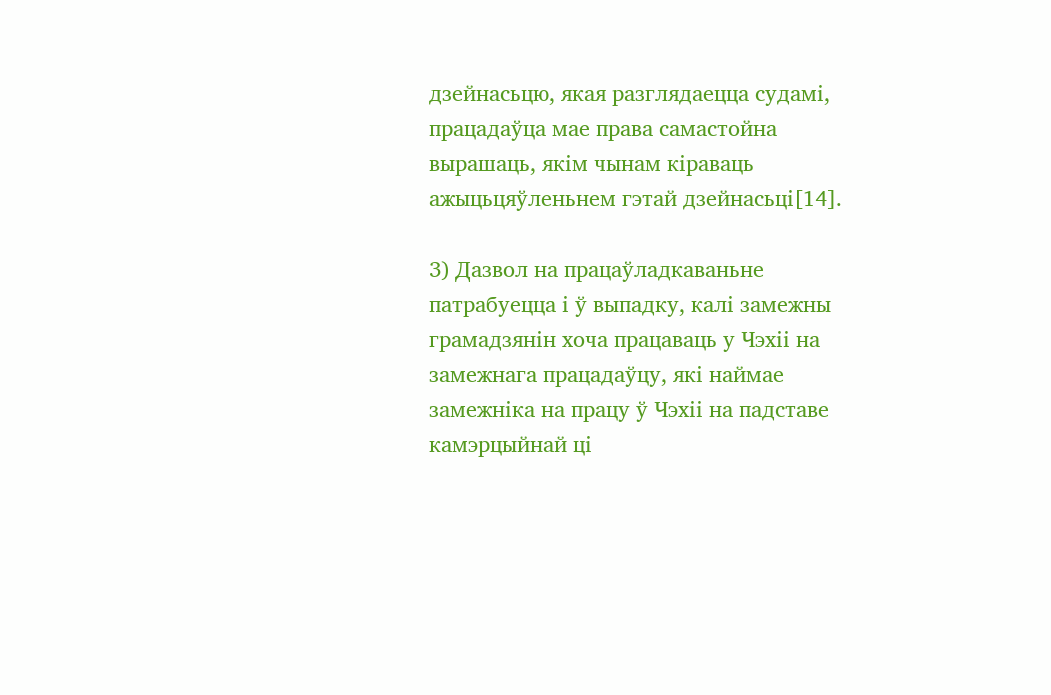дзейнасьцю, якая разглядаецца судамі, працадаўца мае права самастойна вырашаць, якім чынам кіраваць ажыцьцяўленьнем гэтай дзейнасьці[14].

3) Дазвол на працаўладкаваньне патрабуецца і ў выпадку, калі замежны грамадзянін хоча працаваць у Чэхіі на замежнага працадаўцу, які наймае замежніка на працу ў Чэхіі на падставе камэрцыйнай ці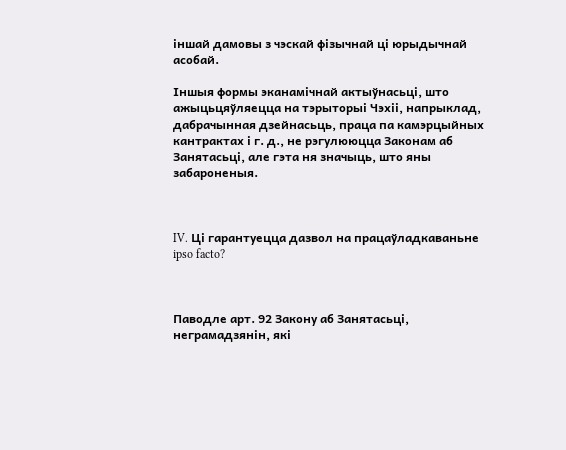іншай дамовы з чэскай фізычнай ці юрыдычнай асобай.

Іншыя формы эканамічнай актыўнасьці, што ажыцьцяўляецца на тэрыторыі Чэхіі, напрыклад, дабрачынная дзейнасьць, праца па камэрцыйных кантрактах і г. д., не рэгулююцца Законам аб Занятасьці, але гэта ня значыць, што яны забароненыя.



IV. Ці гарантуецца дазвол на працаўладкаваньне ipso facto?



Паводле арт. 92 Закону аб Занятасьці, неграмадзянін, які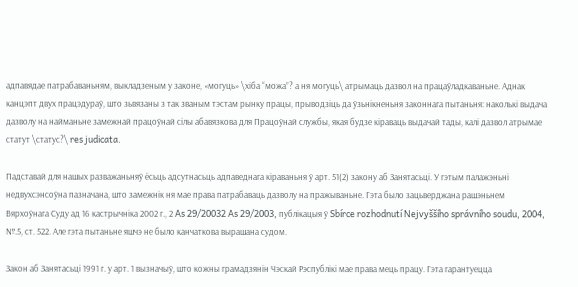адпавядае патрабаваньням, выкладзеным у законе, «могуць» \хіба “можа”? а ня могуць\ атрымаць дазвол на працаўладкаваньне. Аднак канцэпт двух працэдураў, што зьвязаны з так званым тэстам рынку працы, прыводзіць да ўзьнікненьня законнага пытаньня: наколькі выдача дазволу на найманьне замежнай працоўнай сілы абавязкова для Працоўнай службы, якая будзе кіраваць выдачай тады, калі дазвол атрымае статут \статус?\ res judicata.

Падставай для нашых разважаньняў ёсьць адсутнасьць адпаведнага кіраваньня ў арт. 51(2) закону аб Занятасьці. У гэтым палажэньні недвухсэнсоўна пазначана, што замежнік ня мае права патрабаваць дазволу на пражываньне. Гэта было зацьверджана рашэньнем Вярхоўнага Суду ад 16 кастрычніка 2002 г., 2 As 29/20032 As 29/2003, публікацыя ў Sbírce rozhodnutí Nejvyššího správního soudu, 2004, №.5, ст. 522. Але гэта пытаньне яшчэ не было канчаткова вырашана судом.

Закон аб Занятасьці 1991 г. у арт. 1 вызначыў, што кожны грамадзянін Чэскай Рэспублікі мае права мець працу. Гэта гарантуецца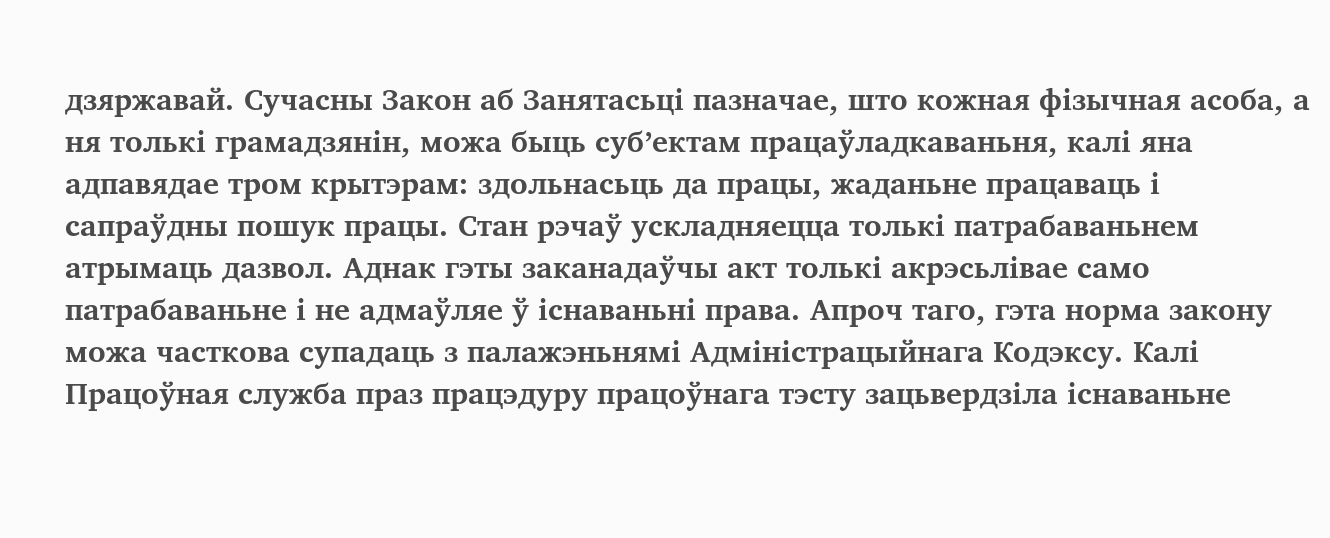дзяржавай. Сучасны Закон аб Занятасьці пазначае, што кожная фізычная асоба, а ня толькі грамадзянін, можа быць суб’ектам працаўладкаваньня, калі яна адпавядае тром крытэрам: здольнасьць да працы, жаданьне працаваць і сапраўдны пошук працы. Стан рэчаў ускладняецца толькі патрабаваньнем атрымаць дазвол. Аднак гэты заканадаўчы акт толькі акрэсьлівае само патрабаваньне і не адмаўляе ў існаваньні права. Апроч таго, гэта норма закону можа часткова супадаць з палажэньнямі Адміністрацыйнага Кодэксу. Калі Працоўная служба праз працэдуру працоўнага тэсту зацьвердзіла існаваньне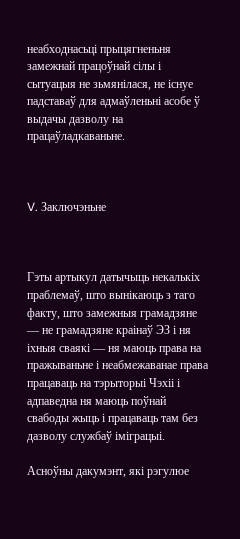неабходнасьці прыцягненьня замежнай працоўнай сілы і сытуацыя не зьмянілася, не існуе падставаў для адмаўленьні асобе ў выдачы дазволу на працаўладкаваньне.



V. Заключэньне



Гэты артыкул датычыць некалькіх праблемаў, што вынікаюць з таго факту, што замежныя грамадзяне — не грамадзяне краінаў ЭЗ і ня іхныя сваякі — ня маюць права на пражываньне і неабмежаванае права працаваць на тэрыторыі Чэхіі і адпаведна ня маюць поўнай свабоды жыць і працаваць там без дазволу службаў іміграцыі.

Асноўны дакумэнт, які рэгулюе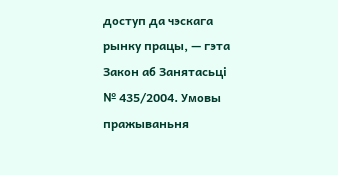доступ да чэскага рынку працы, — гэта Закон аб Занятасьці № 435/2004. Умовы пражываньня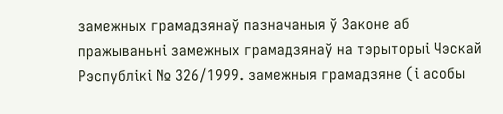замежных грамадзянаў пазначаныя ў Законе аб пражываньні замежных грамадзянаў на тэрыторыі Чэскай Рэспублікі № 326/1999. замежныя грамадзяне (і асобы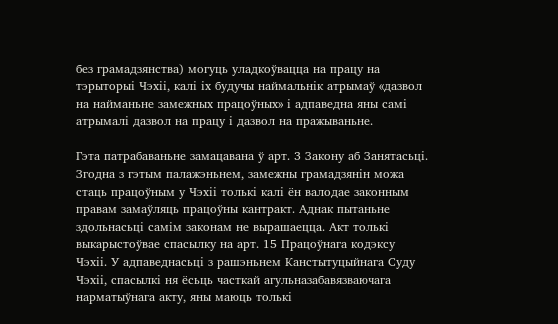без грамадзянства) могуць уладкоўвацца на працу на тэрыторыі Чэхіі, калі іх будучы наймальнік атрымаў «дазвол на найманьне замежных працоўных» і адпаведна яны самі атрымалі дазвол на працу і дазвол на пражываньне.

Гэта патрабаваньне замацавана ў арт. 3 Закону аб Занятасьці. Згодна з гэтым палажэньнем, замежны грамадзянін можа стаць працоўным у Чэхіі толькі калі ён валодае законным правам замаўляць працоўны кантракт. Аднак пытаньне здольнасьці самім законам не вырашаецца. Акт толькі выкарыстоўвае спасылку на арт. 15 Працоўнага кодэксу Чэхіі. У адпаведнасьці з рашэньнем Канстытуцыйнага Суду Чэхіі, спасылкі ня ёсьць часткай агульназабавязваючага нарматыўнага акту, яны маюць толькі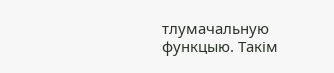тлумачальную функцыю. Такім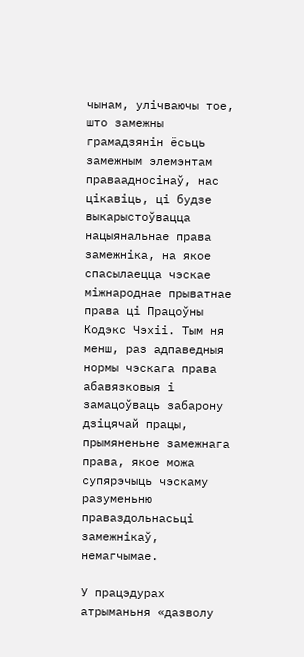чынам, улічваючы тое, што замежны грамадзянін ёсьць замежным элемэнтам праваадносінаў, нас цікавіць, ці будзе выкарыстоўвацца нацыянальнае права замежніка, на якое спасылаецца чэскае міжнароднае прыватнае права ці Працоўны Кодэкс Чэхіі. Тым ня менш, раз адпаведныя нормы чэскага права абавязковыя і замацоўваць забарону дзіцячай працы, прымяненьне замежнага права, якое можа супярэчыць чэскаму разуменьню праваздольнасьці замежнікаў, немагчымае.

У працэдурах атрыманьня «дазволу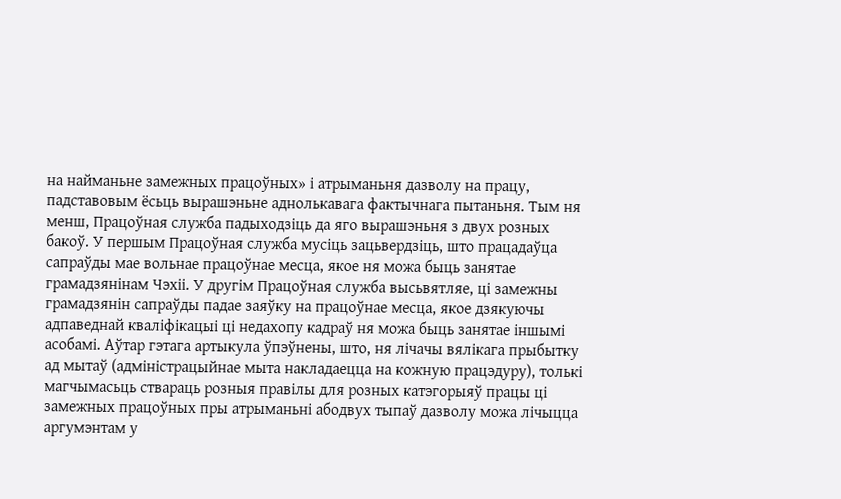на найманьне замежных працоўных» і атрыманьня дазволу на працу, падставовым ёсьць вырашэньне аднолькавага фактычнага пытаньня. Тым ня менш, Працоўная служба падыходзіць да яго вырашэньня з двух розных бакоў. У першым Працоўная служба мусіць зацьвердзіць, што працадаўца сапраўды мае вольнае працоўнае месца, якое ня можа быць занятае грамадзянінам Чэхіі. У другім Працоўная служба высьвятляе, ці замежны грамадзянін сапраўды падае заяўку на працоўнае месца, якое дзякуючы адпаведнай кваліфікацыі ці недахопу кадраў ня можа быць занятае іншымі асобамі. Аўтар гэтага артыкула ўпэўнены, што, ня лічачы вялікага прыбытку ад мытаў (адміністрацыйнае мыта накладаецца на кожную працэдуру), толькі магчымасьць ствараць розныя правілы для розных катэгорыяў працы ці замежных працоўных пры атрыманьні абодвух тыпаў дазволу можа лічыцца аргумэнтам у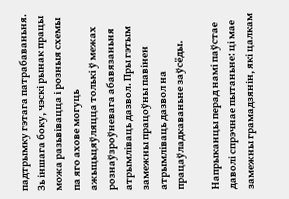падтрымку гэтага патрабаваньня. Зь іншага боку, чэскі рынак працы можа разьвівацца і розныя схемы па яго ахове могуць ажыцьцяўляцца толькі ў межах рознаўзроўневага абавязаньня атрымліваць дазвол. Пры гэтым замежны працоўны павінен атрымліваць дазвол на працаўладкаваньне заўсёды.

Напрыканцы перад намі паўстае даволі спрэчнае пытаньне: ці мае замежны грамадзянін, які цалкам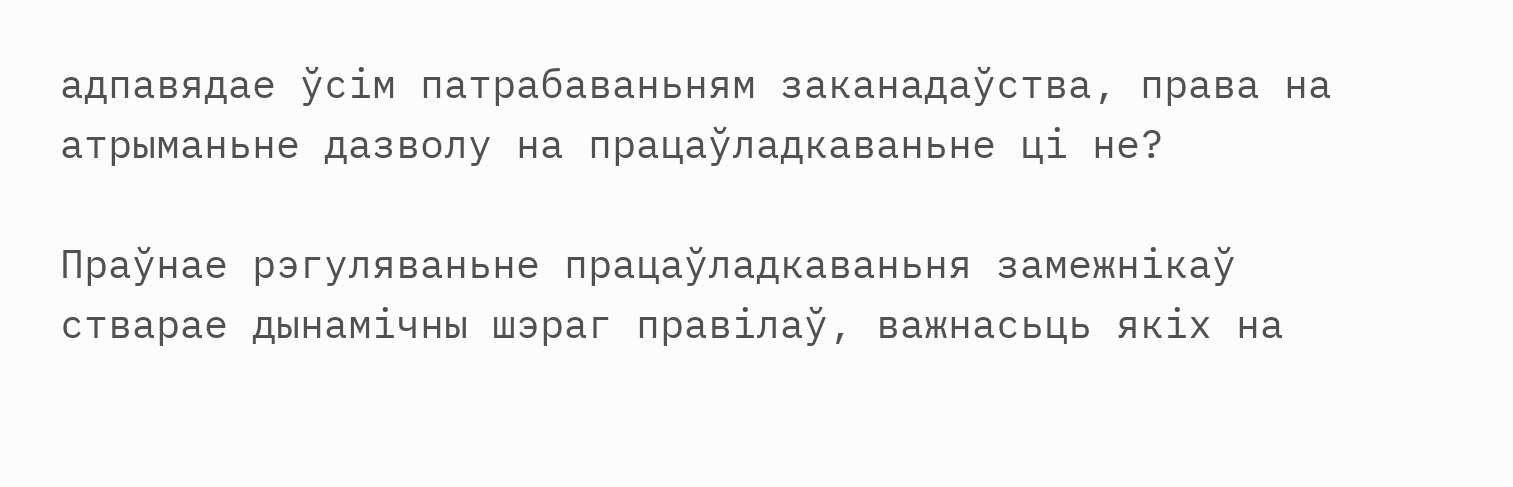адпавядае ўсім патрабаваньням заканадаўства, права на атрыманьне дазволу на працаўладкаваньне ці не?

Праўнае рэгуляваньне працаўладкаваньня замежнікаў стварае дынамічны шэраг правілаў, важнасьць якіх на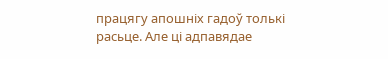працягу апошніх гадоў толькі расьце. Але ці адпавядае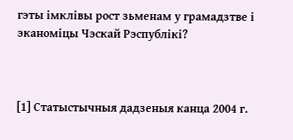гэты імклівы рост зьменам у грамадзтве і эканоміцы Чэскай Рэспублікі?



[1] Статыстычныя дадзеныя канца 2004 г.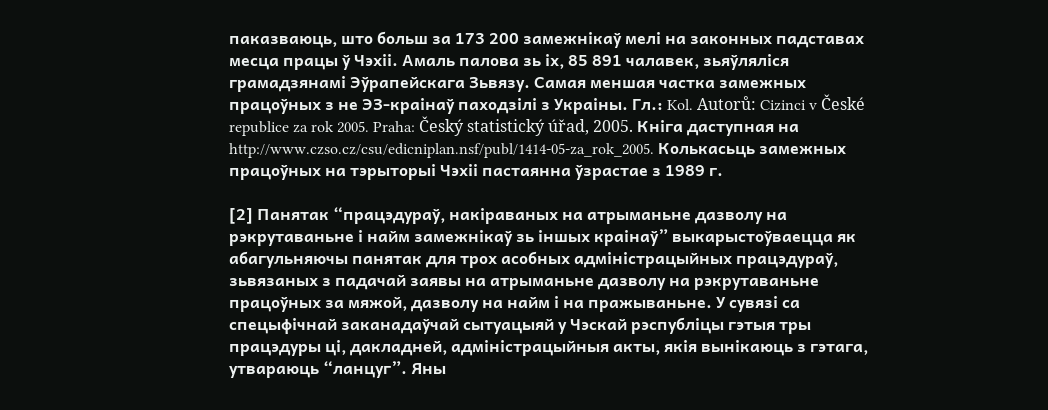паказваюць, што больш за 173 200 замежнікаў мелі на законных падставах месца працы ў Чэхіі. Амаль палова зь іх, 85 891 чалавек, зьяўляліся грамадзянамі Эўрапейскага Зьвязу. Самая меншая частка замежных працоўных з не ЭЗ-краінаў паходзілі з Украіны. Гл.: Kol. Autorů: Cizinci v České republice za rok 2005. Praha: Český statistický úřad, 2005. Кніга даступная на http://www.czso.cz/csu/edicniplan.nsf/publ/1414-05-za_rok_2005. Колькасьць замежных працоўных на тэрыторыі Чэхіі пастаянна ўзрастае з 1989 г.

[2] Панятак “працэдураў, накіраваных на атрыманьне дазволу на рэкрутаваньне і найм замежнікаў зь іншых краінаў” выкарыстоўваецца як абагульняючы панятак для трох асобных адміністрацыйных працэдураў, зьвязаных з падачай заявы на атрыманьне дазволу на рэкрутаваньне працоўных за мяжой, дазволу на найм і на пражываньне. У сувязі са спецыфічнай заканадаўчай сытуацыяй у Чэскай рэспубліцы гэтыя тры працэдуры ці, дакладней, адміністрацыйныя акты, якія вынікаюць з гэтага, утвараюць “ланцуг”. Яны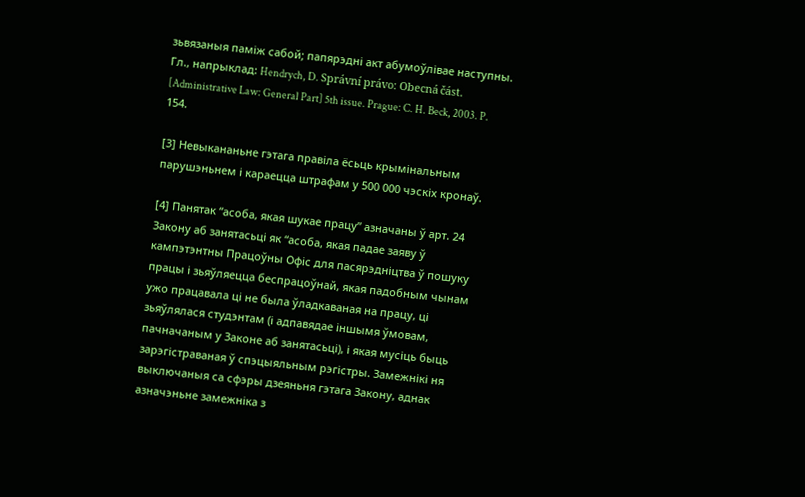зьвязаныя паміж сабой; папярэдні акт абумоўлівае наступны. Гл., напрыклад: Hendrych, D. Správní právo: Obecná část. [Administrative Law: General Part] 5th issue. Prague: C. H. Beck, 2003. P. 154.

[3] Невыкананьне гэтага правіла ёсьць крымінальным парушэньнем і караецца штрафам у 500 000 чэскіх кронаў.

[4] Панятак “асоба, якая шукае працу” азначаны ў арт. 24 Закону аб занятасьці як “асоба, якая падае заяву ў кампэтэнтны Працоўны Офіс для пасярэдніцтва ў пошуку працы і зьяўляецца беспрацоўнай, якая падобным чынам ужо працавала ці не была ўладкаваная на працу, ці зьяўлялася студэнтам (і адпавядае іншымя ўмовам, пачначаным у Законе аб занятасьці), і якая мусіць быць зарэгістраваная ў спэцыяльным рэгістры. Замежнікі ня выключаныя са сфэры дзеяньня гэтага Закону, аднак азначэньне замежніка з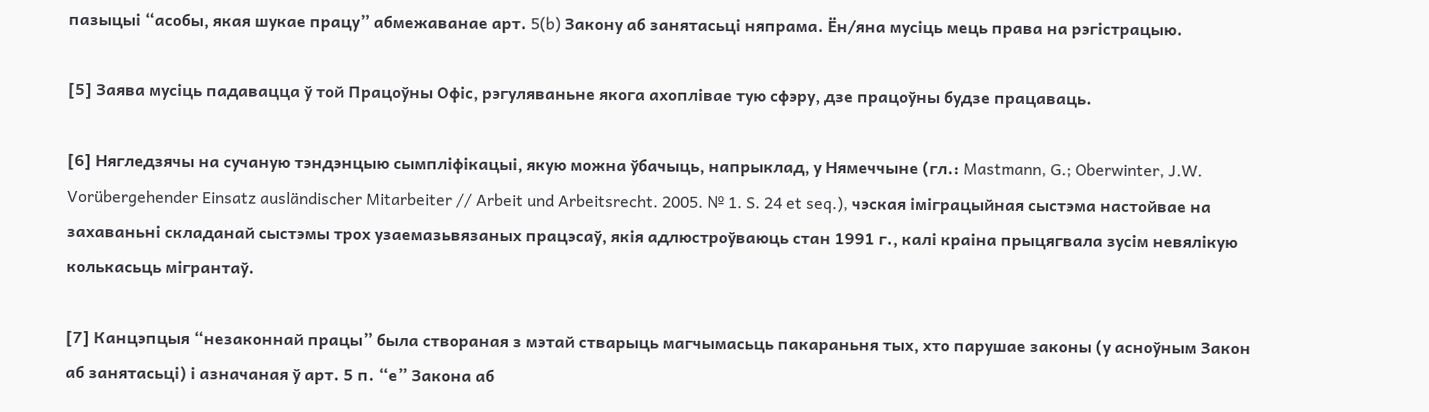пазыцыі “асобы, якая шукае працу” абмежаванае арт. 5(b) Закону аб занятасьці няпрама. Ён/яна мусіць мець права на рэгістрацыю.

[5] Заява мусіць падавацца ў той Працоўны Офіс, рэгуляваньне якога ахоплівае тую сфэру, дзе працоўны будзе працаваць.

[6] Нягледзячы на сучаную тэндэнцыю сымпліфікацыі, якую можна ўбачыць, напрыклад, у Нямеччыне (гл.: Mastmann, G.; Oberwinter, J.W. Vorübergehender Einsatz ausländischer Mitarbeiter // Arbeit und Arbeitsrecht. 2005. № 1. S. 24 et seq.), чэская іміграцыйная сыстэма настойвае на захаваньні складанай сыстэмы трох узаемазьвязаных працэсаў, якія адлюстроўваюць стан 1991 г., калі краіна прыцягвала зусім невялікую колькасьць мігрантаў.

[7] Канцэпцыя “незаконнай працы” была створаная з мэтай стварыць магчымасьць пакараньня тых, хто парушае законы (у асноўным Закон аб занятасьці) і азначаная ў арт. 5 п. “е” Закона аб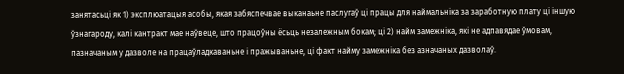занятасьці як 1) эксплюатацыя асобы, якая забяспечвае выканаьне паслугаў ці працы для наймальніка за заработную плату ці іншую ўзнагароду, калі кантракт мае наўвеце, што працоўны ёсьць незалежным бокам; ці 2) найм замежніка, які не адпавядае ўмовам, пазначаным у дазволе на працаўладкаваньне і пражываньне, ці факт найму замежніка без азначаных дазволаў.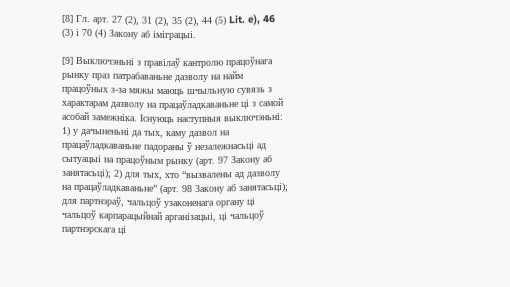[8] Гл. арт. 27 (2), 31 (2), 35 (2), 44 (5) Lit. e), 46 (3) і 70 (4) Закону аб іміграцыі.

[9] Выключэньні з правілаў кантролю працоўнага рынку праз патрабаваньне дазволу на найм працоўных з-за мяжы маюць шчыльную сувязь з характарам дазволу на працаўладкаваньне ці з самой асобай замежніка. Існуюць наступныя выключэньні: 1) у дачыненьні да тых, каму дазвол на працаўладкаваньне падораны ў незалежнасьці ад сытуацыі на працоўным рынку (арт. 97 Закону аб занятасьці); 2) для тых, хто “вызвалены ад дазволу на працаўладкаваньне” (арт. 98 Закону аб занятасьці); для партнэраў, чальцоў узаконенага органу ці чальцоў карпарацыйнай арганізацыі, ці чальцоў партнэрскага ці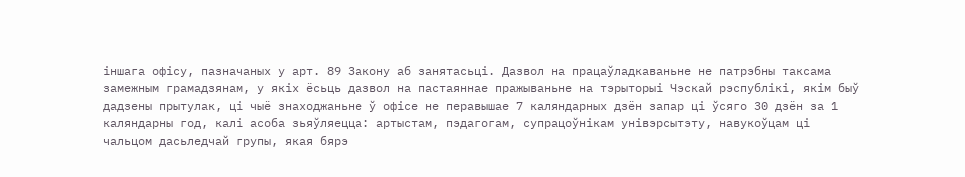іншага офісу, пазначаных у арт. 89 Закону аб занятасьці. Дазвол на працаўладкаваньне не патрэбны таксама замежным грамадзянам, у якіх ёсьць дазвол на пастаяннае пражываньне на тэрыторыі Чэскай рэспублікі, якім быў дадзены прытулак, ці чыё знаходжаньне ў офісе не перавышае 7 каляндарных дзён запар ці ўсяго 30 дзён за 1 каляндарны год, калі асоба зьяўляецца: артыстам, пэдагогам, супрацоўнікам унівэрсытэту, навукоўцам ці чальцом дасьледчай групы, якая бярэ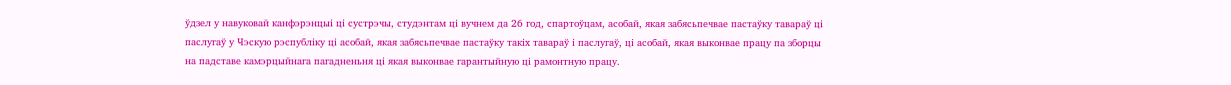ўдзел у навуковай канфэрэнцыі ці сустрэчы, студэнтам ці вучнем да 26 год, спартоўцам, асобай, якая забясьпечвае пастаўку тавараў ці паслугаў у Чэскую рэспубліку ці асобай, якая забясьпечвае пастаўку такіх тавараў і паслугаў, ці асобай, якая выконвае працу па зборцы на падставе камэрцыйнага пагадненьня ці якая выконвае гарантыйную ці рамонтную працу.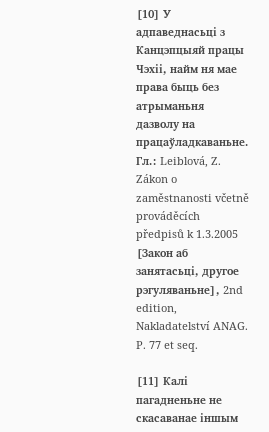[10] У адпаведнасьці з Канцэпцыяй працы Чэхіі, найм ня мае права быць без атрыманьня дазволу на працаўладкаваньне. Гл.: Leiblová, Z. Zákon o zaměstnanosti včetně prováděcích předpisů k 1.3.2005 [Закон аб занятасьці, другое рэгуляваньне], 2nd edition, Nakladatelství ANAG. P. 77 et seq.

[11] Калі пагадненьне не скасаванае іншым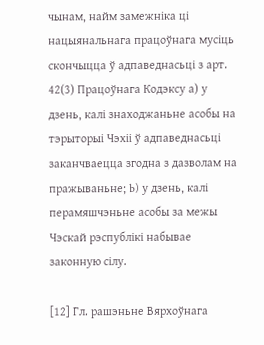чынам, найм замежніка ці нацыянальнага працоўнага мусіць скончыцца ў адпаведнасьці з арт. 42(3) Працоўнага Кодэксу а) у дзень, калі знаходжаньне асобы на тэрыторыі Чэхіі ў адпаведнасьці заканчваецца згодна з дазволам на пражываньне; b) у дзень, калі перамяшчэньне асобы за межы Чэскай рэспублікі набывае законную сілу.

[12] Гл. рашэньне Вярхоўнага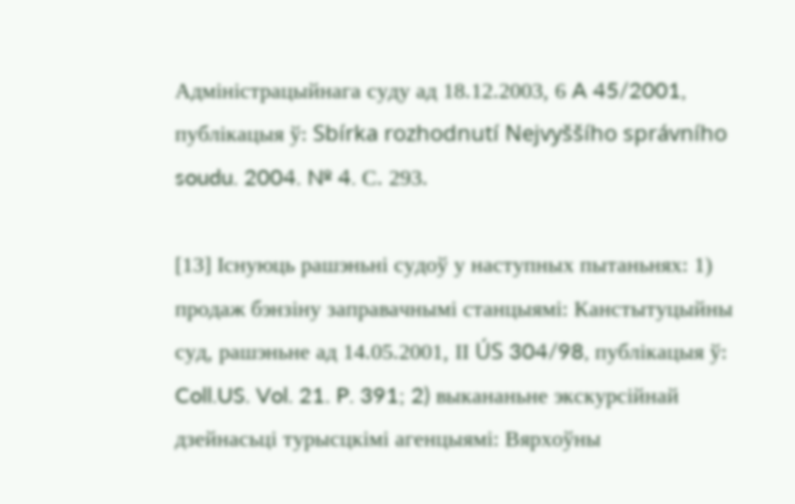Адміністрацыйнага суду ад 18.12.2003, 6 A 45/2001, публікацыя ў: Sbírka rozhodnutí Nejvyššího správního soudu. 2004. № 4. С. 293.

[13] Існуюць рашэньні судоў у наступных пытаньнях: 1) продаж бэнзіну заправачнымі станцыямі: Канстытуцыйны суд, рашэньне ад 14.05.2001, ІІ ÚS 304/98, публікацыя ў: Coll.US. Vol. 21. P. 391; 2) выкананьне экскурсійнай дзейнасьці турысцкімі агенцыямі: Вярхоўны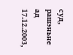суд, рашэньне ад 17.12.2003,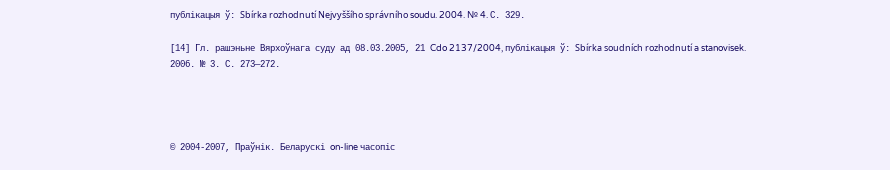публікацыя ў: Sbírka rozhodnutí Nejvyššího správního soudu. 2004. № 4. С. 329.

[14] Гл. рашэньне Вярхоўнага суду ад 08.03.2005, 21 Cdo 2137/2004, публікацыя ў: Sbírka soudních rozhodnutí a stanovisek. 2006. № 3. С. 273—272.




© 2004-2007, Праўнік. Беларускі on-line часопіс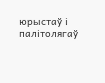юрыстаў і палітолягаў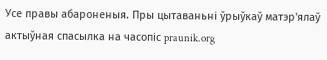Усе правы абароненыя. Пры цытаваньні ўрыўкаў матэр'ялаў актыўная спасылка на часопіс praunik.org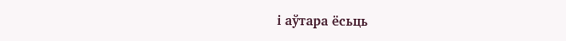і аўтара ёсьць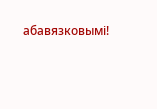абавязковымі!